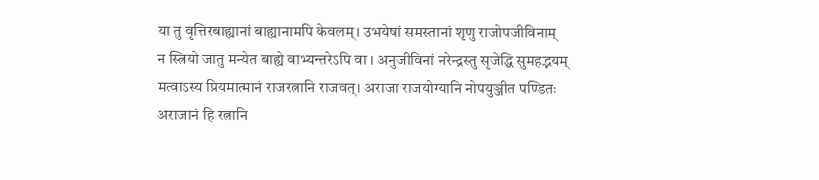या तु वृत्तिरबाह्यानां बाह्यानामपि केवलम्। उभयेषां समस्तानां शृणु राजोपजीविनाम्
न स्त्रियो जातु मन्येत बाह्ये वाभ्यन्तरेऽपि वा । अनुजीविनां नरेन्द्रस्तु सृजेद्धि सुमहद्भयम्
मत्वाऽस्य प्रियमात्मानं राजरत्नानि राजवत्। अराजा राजयोग्यानि नोपयुञ्जीत पण्डितः
अराजानं हि रत्नानि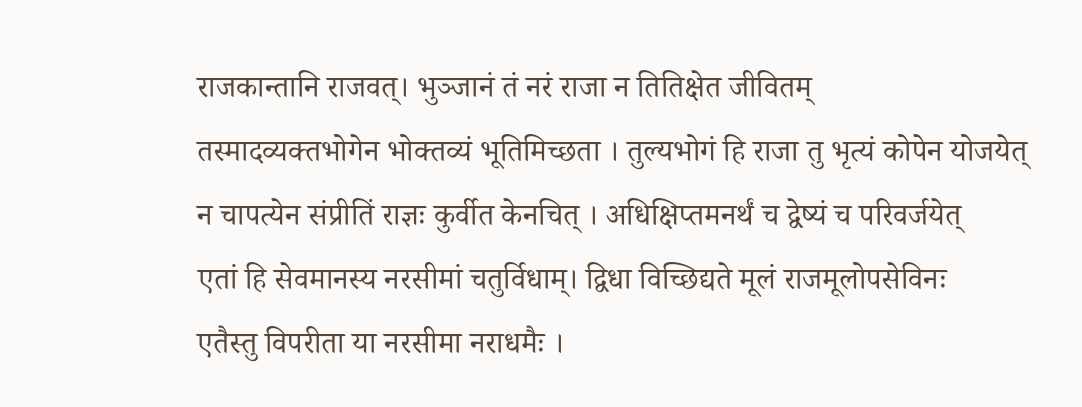राजकान्तानि राजवत्। भुञ्जानं तं नरं राजा न तितिक्षेत जीवितम्
तस्मादव्यक्तभोगेन भोक्तव्यं भूतिमिच्छता । तुल्यभोगं हि राजा तु भृत्यं कोपेन योजयेत्
न चापत्येन संप्रीतिं राज्ञः कुर्वीत केनचित् । अधिक्षिप्तमनर्थं च द्वेष्यं च परिवर्जयेत्
एतां हि सेवमानस्य नरसीमां चतुर्विधाम्। द्विधा विच्छिद्यते मूलं राजमूलोपसेविनः
एतैस्तु विपरीता या नरसीमा नराधमैः ।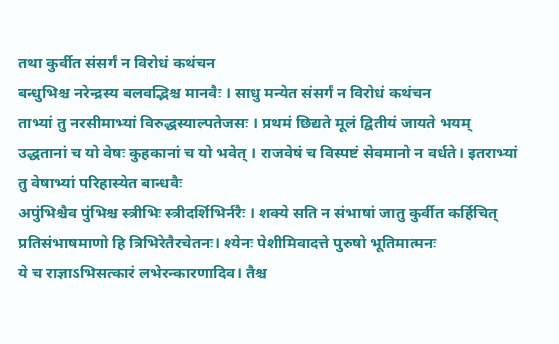तथा कुर्वीत संसर्गं न विरोधं कथंचन
बन्धुभिश्च नरेन्द्रस्य बलवद्भिश्च मानवैः । साधु मन्येत संसर्गं न विरोधं कथंचन
ताभ्यां तु नरसीमाभ्यां विरुद्धस्याल्पतेजसः । प्रथमं छिद्यते मूलं द्वितीयं जायते भयम्
उद्धतानां च यो वेषः कुहकानां च यो भवेत् । राजवेषं च विस्पष्टं सेवमानो न वर्धते। इतराभ्यां तु वेषाभ्यां परिहास्येत बान्धवैः
अपुंभिश्चैव पुंभिश्च स्त्रीभिः स्त्रीदर्शिभिर्नरैः । शक्ये सति न संभाषां जातु कुर्वीत कर्हिचित्
प्रतिसंभाषमाणो हि त्रिभिरेतैरचेतनः। श्येनः पेशीमिवादत्ते पुरुषो भूतिमात्मनः
ये च राज्ञाऽभिसत्कारं लभेरन्कारणादिव। तैश्च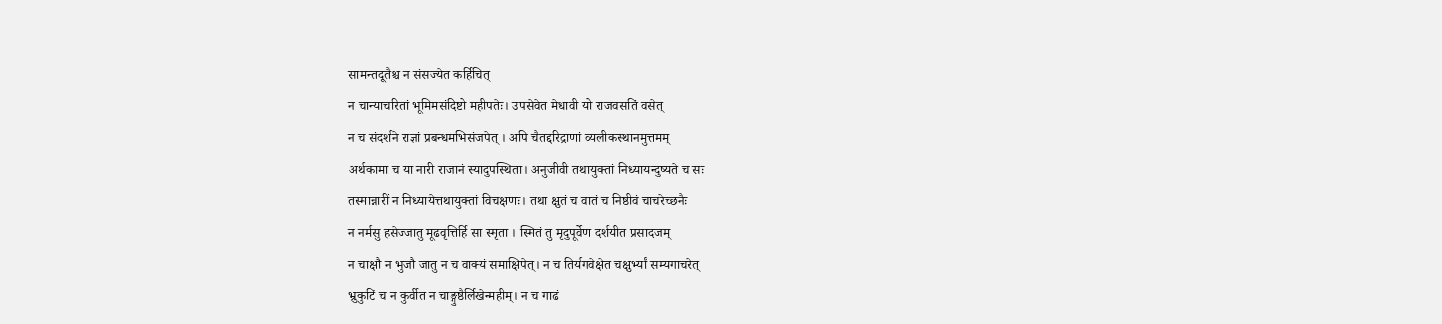सामन्तदूतैश्च न संसज्येत कर्हिचित्
न चान्याचरितां भूमिमसंदिष्टो महीपतेः। उपसेवेत मेधावी यो राजवसतिं वसेत्
न च संदर्शने राज्ञां प्रबन्धमभिसंजपेत् । अपि चैतद्दरिद्राणां व्यलीकस्थानमुत्तमम्
अर्थकामा च या नारी राजानं स्यादुपस्थिता। अनुजीवी तथायुक्तां निध्यायन्दुष्यते च सः
तस्मान्नारीं न निध्यायेत्तथायुक्तां विचक्षणः। तथा क्षुतं च वातं च निष्ठीवं चाचरेच्छनैः
न नर्मसु हसेज्जातु मूढवृत्तिर्हि सा स्मृता । स्मितं तु मृदुपूर्वेण दर्शयीत प्रसादजम्
न चाक्षौ न भुजौ जातु न च वाक्यं समाक्षिपेत्। न च तिर्यगवेक्षेत चक्षुर्भ्यां सम्यगाचरेत्
भ्रुकुटिं च न कुर्वीत न चाङ्गुष्ठैर्लिखेन्महीम्। न च गाढं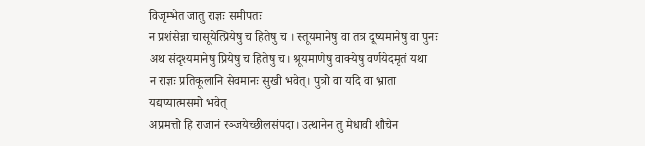विजृम्भेत जातु राज्ञः समीपतः
न प्रशंसेन्ना चासूयेत्प्रियेषु च हितेषु च । स्तूयमानेषु वा तत्र दूष्यमानेषु वा पुनः
अथ संदृश्यमानेषु प्रियेषु च हितेषु च। श्रूयमाणेषु वाक्येषु वर्णयेदमृतं यथा
न राज्ञः प्रतिकूलानि सेवमानः सुखी भवेत्। पुत्रो वा यदि वा भ्राता यद्यप्यात्मसमो भवेत्
अप्रमत्तो हि राजानं रञ्जयेच्छीलसंपदा। उत्थानेन तु मेधावी शौचेन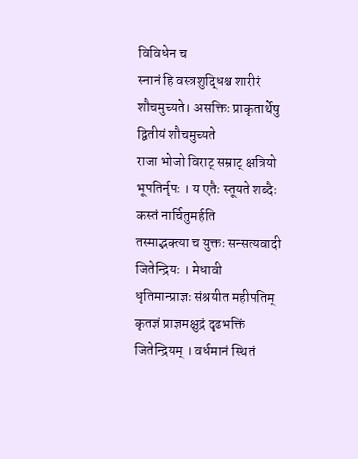विविधेन च
स्नानं हि वस्त्रशुद्धिश्च शारीरं शौचमुच्यते। असक्तिः प्राकृतार्थेषु द्वितीयं शौचमुच्यते
राजा भोजो विराट् सम्राट् क्षत्रियो भूपतिर्नृपः । य एतैः स्तूयते शब्दैः कस्तं नार्चितुमर्हति
तस्माद्भक्त्या च युक्तः सन्सत्यवादी जितेन्द्रियः । मेधावी धृतिमान्प्राज्ञः संश्रयीत महीपतिम्
कृतज्ञं प्राज्ञमक्षुद्रं दृढभक्तिं जितेन्द्रियम् । वर्धमानं स्थितं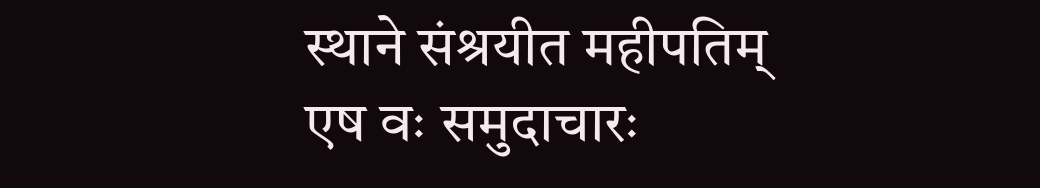स्थाने संश्रयीत महीपतिम्
एष वः समुदाचारः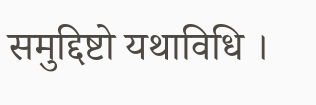समुद्दिष्टो यथाविधि ।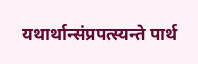यथार्थान्संप्रपत्स्यन्ते पार्थ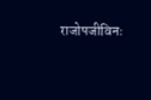राजोपजीविनः